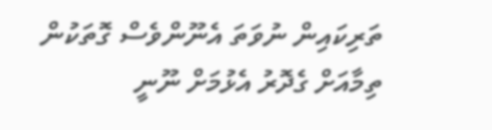ތަރިކައިން ނުވަތަ އެނޫންވެސް ގޮތަކުން ތިމާއަށް ގެދޮރު އެޅުމަށް ނޫނީ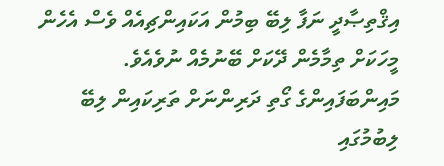އިޤްތިޞާދީ ނަފާ ލިބޭ ބިމުން އަކައިންޗިއެއް ވެސް އެހެން މީހަކަށް ތިމާމެން ދޭކަށް ބޭނުމެއް ނުވެއެވެ. މައިންބަފައިންގެ ގޯތި ދަރިންނަށް ތަރިކައިން ލިބޭ ލިބުމުގައި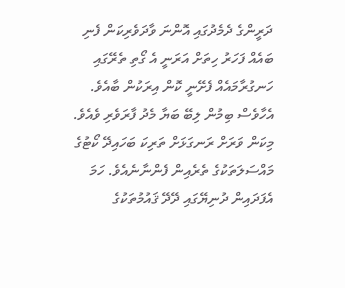ދަރީންގެ ދެމެދުގައި އޮންނަ ވާދަވެރިކަން ފެނި ބައެއް ފަހަރު ހިތަށް އަރަނީ އެ ގޯތި ތެރޭގައި ހަނގުރާމައެއް ފެށޭނީ ކޮން އިރަކުން ބާއެވެ. އެހާވެސް ބިމުން ލިބޭ ބަޔާ މެދު ފާރަވެރި ވެއެވެ. މިކަން ވަރަށް ރަނގަޅަށް ތަރިކަ ބަހައިދޭ ކޯޓުގެ މައްސަލަތަކުގެ ތެރެއިން ފެންނާނެއެވެ. ހަމަ އެފަދައިން ދުނިޔޭގައި ދޭދޭ ޤައުމުތަކުގެ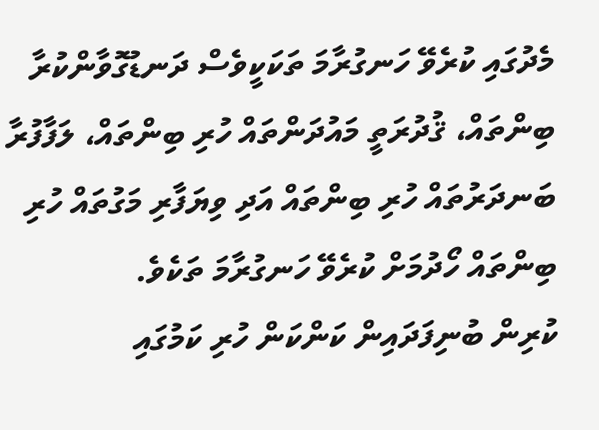މެދުގައި ކުރެވޭ ހަނގުރާމަ ތަކަކީވެސް ދަނޑުގޮވާންކުރާ ބިންތައް، ޤުދުރަތީ މައުދަންތައް ހުރި ބިންތައް، ލަފާފުރާ ބަނދަރުތައް ހުރި ބިންތައް އަދި ވިޔަފާރި މަގުތައް ހުރި ބިންތައް ހޯދުމަށް ކުރެވޭ ހަނގުރާމަ ތަކެވެ.
ކުރިން ބުނިފަދައިން ކަންކަން ހުރި ކަމުގައި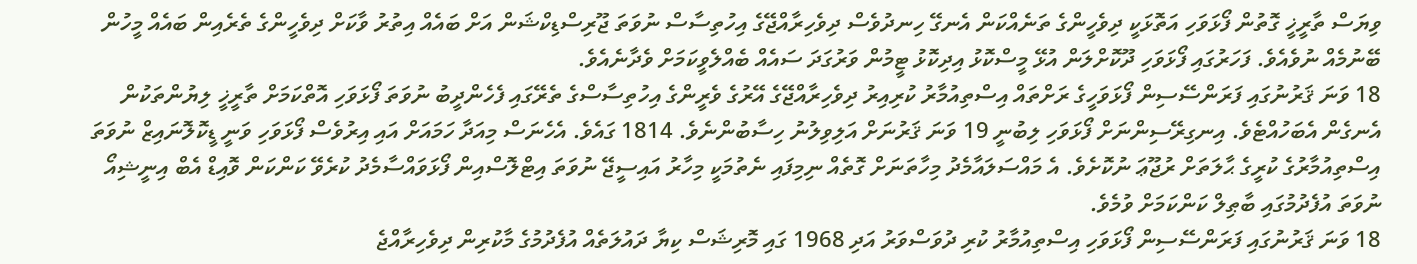ވިޔަސް ތާރީޚީ ގޮތުން ފޯޅަވަހި އަތޮޅަކީ ދިވެހީންގެ ތަނެއްކަން އެނގޭ ހިނދުވެސް ދިވެހިރާއްޖޭގެ އިހުތިސާސް ނުވަތަ ޖޫރިސްޑިކްޝަން އަށް ބައެއް އިތުރު ވާކަށް ދިވެހީންގެ ތެރެއިން ބައެއް މީހުން ބޭނުމެއް ނުވެއެވެ. ފަހަރުގައި ފޯޅަވަހި ދޫކޮށްލަން އުޅޭ މީސްކޮޅު އިދިކޮޅު ޓީމުން ވަރުގަދަ ސައެއް ބެއްލެވީކަމަށް ވެދާނެއެވެ.
18 ވަނަ ޤަރުނުގައި ފަރަންސޭސިން ފޯޅަވަހީގެ ރަށްތައް އިސްތިއުމާރު ކުރިއިރު ދިވެހިރާއްޖޭގެ އޭރުގެ ވެރީންގެ އިހުތިސާސްގެ ތެރޭގައި ފެހެންދީބު ނުވަތަ ފޯޅަވަހި އޮތްކަމަށް ތާރީޚީ ލިޔުންތަކުން އެނގެން އެބަހުއްޓެވެ. އިނގިރޭސިންނަށް ފޯޅަވަހި ލިބުނީ 19 ވަނަ ޤަރުނަށް އަލިވިލުނު ހިސާބުންނެވެ. 1814 ގައެވެ. އެހެނަސް މިއަދާ ހަމައަށް އައި އިރުވެސް ފޯޅަވަހި ވަނީ ޑީކޮލޮނައިޒް ނުވަތަ އިސްތިއުމާރުގެ ކުރީގެ ޙާލަތަށް ރުޖޫޢަ ނުކޮށެވެ. އެ މައްސަލައާމެދު މިހާތަނަށް ގޮތެއް ނިމިފައި ނެތުމަކީ މިހާރު އައިސީޖޭ ނުވަތަ އިޓްލޮސްއިން ފޯޅަވައްސާމެދު ކުރެވޭ ކަންކަން ވޮއިޑް އެބް އިނީޝިއޯ ނުވަތަ އުފެދުމުގައި ބާޠިލް ކަންކަމަށް ވުމެވެ.
18 ވަނަ ޤަރުނުގައި ފަރަންސޭސިން ފޯޅަވަހި އިސްތިއުމާރު ކުރި ދުވަސްވަރު އަދި 1968 ގައި މޮރިޝަސް ކިޔާ ދައުލަތެއް އުފެދުމުގެ މާކުރިން ދިވެހިރާއްޖެ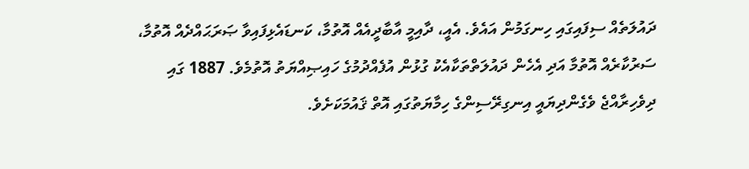ދައުލަތެއް ސިފައިގައި ހިނގަމުން އައެވެ. އެއީ، ދާއިމީ އާބާދީއެއް އޮތުމާ، ކަނޑައެޅިފައިވާ ޞަރަޙައްދެއް އޮތުމާ، ސަރުކާރެއް އޮތުމާ އަދި އެހެން ދައުލަތްތަކާއެކު ގުޅުން އުފެއްދުމުގެ ހައިޞިއްޔަތު އޮތުމެވެ. 1887 ގައި ދިވެހިރާއްޖެ ވެގެންދިޔައީ އިނގިރޭސިންގެ ހިމާޔަތުގައި އޮތް ޤައުމަކަށެވެ.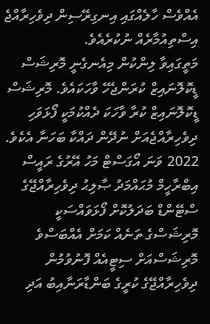އެއްވެސް ހާލެއްގައި އިނގިރޭސިން ދިވެހިރާއްޖެ އިސްތިއުމާރެއް ނުކުރެއެވެ.
މަތީގައިވާ ލިންކުން މިއެނގެނީ މޮރިޝަސް ޑީކޮލޮނައިޒް ކުރަންޖެހޭ ވާހަކައެވެ. މޮރިޝަސް ޑީކޮލޮނައިޒް ކުރާ ވާހަކަ ދެއްކުމަކީ ފޯޅަވަހި ދިވެހިރާއްޖެއަށް ނުދޭން ދައްކާ ބަހަނާ އެކެވެ.
2022 ވަނަ އޯގަސްޓް މަހު އޭރުގެ ރައީސް އިބްރާހީމް މުޙައްމަދު ޞާލިޙު ދިވެހިރާއްޖޭގެ ސްޓޭންޑް ބަދަލުކޮށް ފޯޅަވައްސަކީ މޮރިޝަސްގެ ތަނެއް ކަމަށް އެއްބަސްވެ މޮރިޝަސްއަށް ސިޓީއެއް ފޮނުވުމުން ދިވެހިރާއްޖޭގެ ކުރީގެ ބަންޑާރަނާއިބު އަދި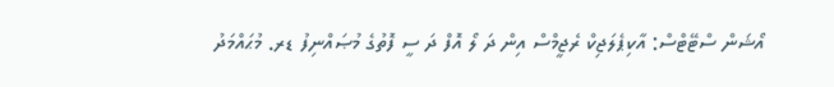އޯޝަން ސްޓޭޓްސް: އާކިޕެލަޖިކް ރެޖީމްސް އިން ދަ ލޯ އޮފް ދަ ސީ ފޮތުގެ މުޞައްނިފު ޑރ. މުޙައްމަދު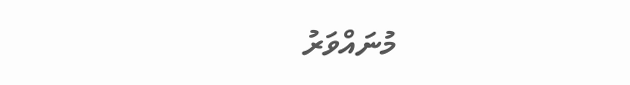މުނައްވަރު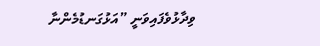ވިދާޅުވެފައިވަނީ ”އަޅުގަނޑުމެންނާ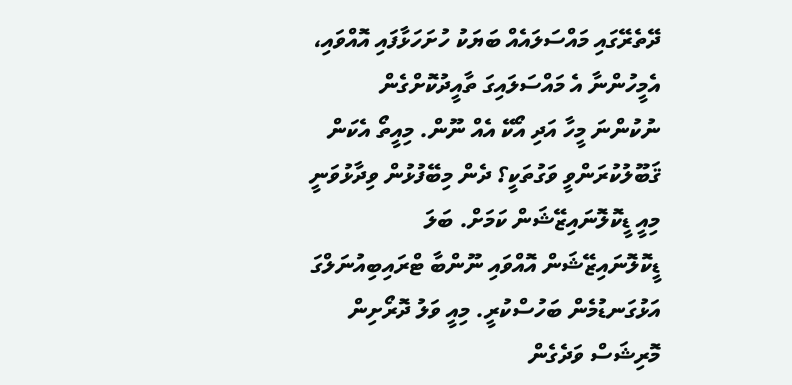ދޭތެރޭގައި މައްސަލައެއް ބަޔަކު ހުށަހަޅާފައި އޮއްވައި، އެމީހުންނާ އެ މައްސަލައިގަ ތާއީދުކޮށްގެން ނުކުންނަ މީހާ އަދި އޯކޭ އެއް ނޫން. މިއީތޯ އެކަން ޤަބޫލުކުރަންވީ ވަގުތަކީ؟ ދެން މިބޭފުޅުން ވިދާޅުވަނީ މިއީ ޑީކޮލޮނައިޒޭޝަން ކަމަށް. ބަލަ ޑީކޮލޮނައިޒޭޝަން އޮއްވައި ނޫންބާ ޓްރައިބިއުނަލްގަ އަޅުގަނޑުމެން ބަހުސްކުރީ. މިއީ ވަލު ދޮރޯށިން މޮރިޝަސް ވަދެގެން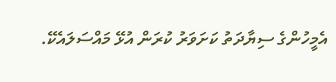އެމީހުންގެ ސިޔާދަތު ކަށަވަރު ކުރަން އުޅޭ މައްސަލައެކޭ.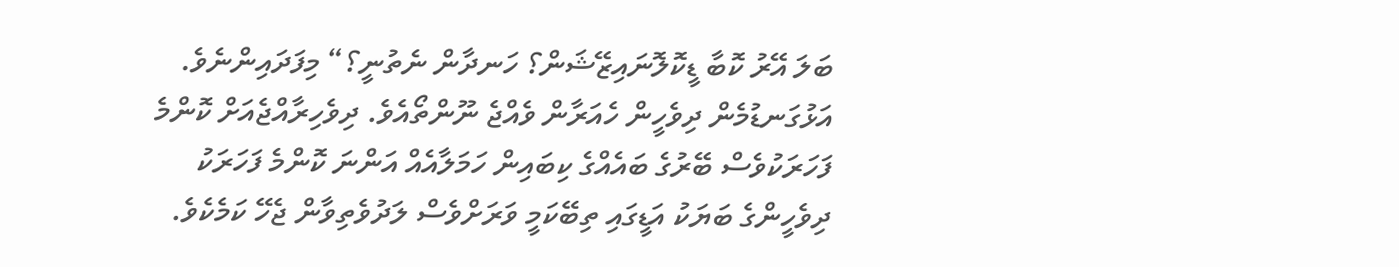ބަލަ އޭރު ކޮބާ ޑީކޮލޮނައިޒޭޝަން؟ ހަނދާން ނެތުނީ؟“ މިފަދައިންނެވެ.
އަޅުގަނޑުމެން ދިވެހީން ހެއަރާން ވެއްޖެ ނޫންތޯއެވެ. ދިވެހިރާއްޖެއަށް ކޮންމެ ފަހަރަކުވެސް ބޭރުގެ ބައެއްގެ ކިބައިން ހަމަލާއެއް އަންނަ ކޮންމެ ފަހަރަކު ދިވެހީންގެ ބަޔަކު އަޑީގައި ތިބޭކަމީ ވަރަށްވެސް ލަދުވެތިވާން ޖެހޭ ކަމެކެވެ.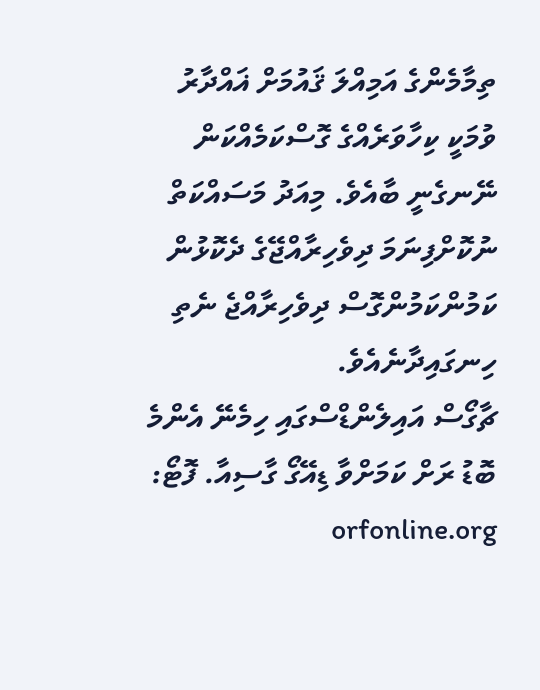ތިމާމެންގެ އަމިއްލަ ޤައުމަށް ޣައްދާރު ވުމަކީ ކިހާވަރެއްގެ ގޮސްކަމެއްކަން ނޭނގެނީ ބާއެވެ. މިއަދު މަސައްކަތް ނުކޮށްފިނަމަ ދިވެހިރާއްޖޭގެ ދެކޮޅުން ކަމުންކަމުންގޮސް ދިވެހިރާއްޖެ ނެތި ހިނގައިދާނެއެވެ.
ޗާގޯސް އައިލެންޑްސްގައި ހިމެނޭ އެންމެ ބޮޑު ރަށް ކަމަށްވާ ޑިއޭގޯ ގާސިއާ. ފޮޓޯ: orfonline.org